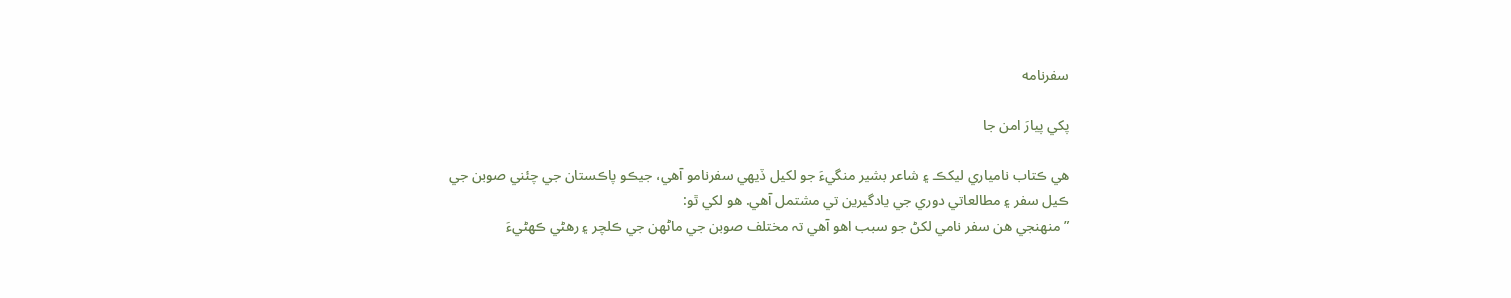سفرنامه

پکي پيارَ امن جا

ھي ڪتاب نامياري ليکڪ ۽ شاعر بشير منگيءَ جو لکيل ڏيھي سفرنامو آھي، جيڪو پاڪستان جي چئني صوبن جي ڪيل سفر ۽ مطالعاتي دوري جي يادگيرين تي مشتمل آھي. ھو لکي ٿو:
”منهنجي هن سفر نامي لکڻ جو سبب اهو آهي تہ مختلف صوبن جي ماڻهن جي ڪلچر ۽ رهڻي ڪهڻيءَ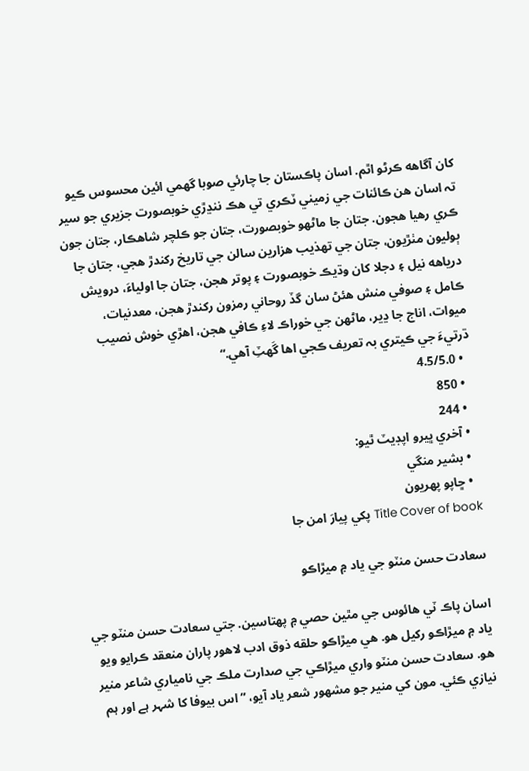کان آگاهه ڪرڻو اٿم. اسان پاڪستان جا چارئي صوبا گهمي ائين محسوس ڪيو تہ اسان هن ڪائنات جي زميني ٽڪري تي هڪ ننڍڙي خوبصورت جزيري جو سير ڪري رهيا هجون. جتان جا ماڻهو خوبصورت، جتان جو ڪلچر شاهڪار، جتان جون ٻوليون مٺڙيون، جتان جي تهذيب هزارين سالن جي تاريخ رکندڙ هجي، جتان جا درياهه نيل ۽ دجلا کان وڌيڪ خوبصورت ۽ پوتر هجن، جتان جا اولياءَ، درويش ڪامل ۽ صوفي منش هئڻ سان گڏ روحاني رمزون رکندڙ هجن، معدنيات، ميوات، اناج جا ڍير، ماڻهن جي خوراڪ لاءِ ڪافي هجن، اهڙي خوش نصيب ڌرتيءَ جي ڪيتري بہ تعريف ڪجي اها گَهٽِ آهي.“
  • 4.5/5.0
  • 850
  • 244
  • آخري ڀيرو اپڊيٽ ٿيو:
  • بشير منگي
  • ڇاپو پھريون
Title Cover of book پکي پيارَ امن جا

سعادت حسن منٽو جي ياد ۾ ميڙاڪو

اسان پاڪ ٽي هائوس جي مٿين حصي ۾ پهتاسين. جتي سعادت حسن منٽو جي ياد ۾ ميڙاڪو رکيل هو. هي ميڙاڪو حلقه ذوق ادب لاهور پاران منعقد ڪرايو ويو هو. سعادت حسن منٽو واري ميڙاڪي جي صدارت ملڪ جي نامياري شاعر منير نيازي ڪئي. مون کي منير جو مشهور شعر ياد آيو، ”اس بیوفا کا شہر ہے اور ہم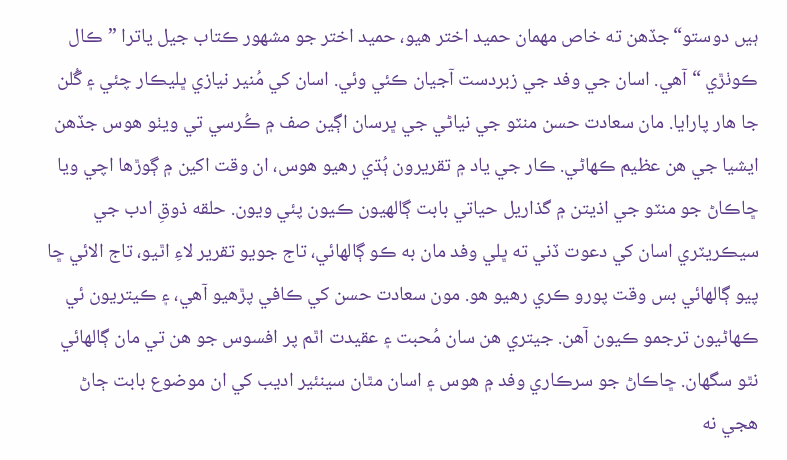ہیں دوستو“جڏهن ته خاص مهمان حميد اختر هيو، حميد اختر جو مشهور ڪتاب جيل ياترا ”ڪال ڪوٺڙي “ آهي. اسان جي وفد جي زبردست آجيان ڪئي وئي. اسان کي مُنير نيازي ڀليڪار چئي ۽ گُلن جا هار پارايا. مان سعادت حسن منٽو جي نياڻي جي ڀرسان اڳين صف ۾ ڪُرسي تي ويٺو هوس جڏهن ايشيا جي هن عظيم ڪهاڻي. ڪار جي ياد ۾ تقريرون ٻُڌي رهيو هوس، ان وقت اکين ۾ ڳوڙها اچي ويا ڇاڪاڻ جو منٽو جي اذيتن ۾ گذاريل حياتي بابت ڳالهيون ڪيون پئي ويون. حلقه ذوقِ ادب جي سيڪريٽري اسان کي دعوت ڏني ته ڀلي وفد مان به ڪو ڳالهائي، تاج جويو تقرير لاءِ اٿيو، تاج الائي ڇا پيو ڳالهائي بس وقت پورو ڪري رهيو هو. مون سعادت حسن کي ڪافي پڙهيو آهي، ۽ ڪيتريون ئي ڪهاڻيون ترجمو ڪيون آهن. جيتري هن سان مُحبت ۽ عقيدت اٿم پر افسوس جو هن تي مان ڳالهائي نٿو سگهان. ڇاڪاڻ جو سرڪاري وفد ۾ هوس ۽ اسان مٿان سينئير اديب کي ان موضوع بابت ڄاڻ هجي نه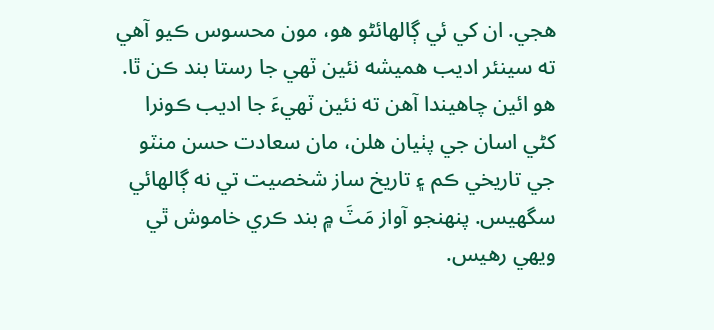هجي. ان کي ئي ڳالهائڻو هو، مون محسوس ڪيو آهي ته سينئر اديب هميشه نئين ٽهي جا رستا بند ڪن ٿا. هو ائين چاهيندا آهن ته نئين ٽهيءَ جا اديب ڪونرا کڻي اسان جي پٺيان هلن، مان سعادت حسن منٽو جي تاريخي ڪم ۽ تاريخ ساز شخصيت تي نه ڳالهائي سگهيس. پنهنجو آواز مَٽَ ۾ بند ڪري خاموش ٿي ويهي رهيس.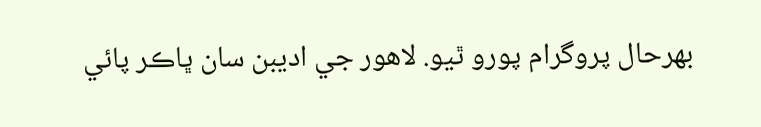بهرحال پروگرام پورو ٿيو. لاهور جي اديبن سان ڀاڪر پائي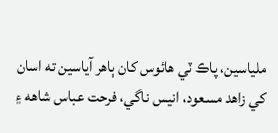ملياسين، پاڪ ٽي هائوس کان ٻاهر آياسين ته اسان کي زاهد مسعود، انيس ناگي، فرحت عباس شاهه ۽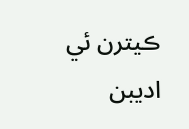ڪيترن ئي اديبن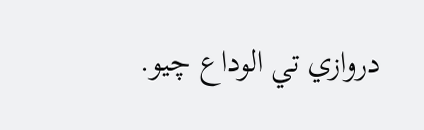دروازي تي الوداع چيو.